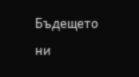Бъдещето ни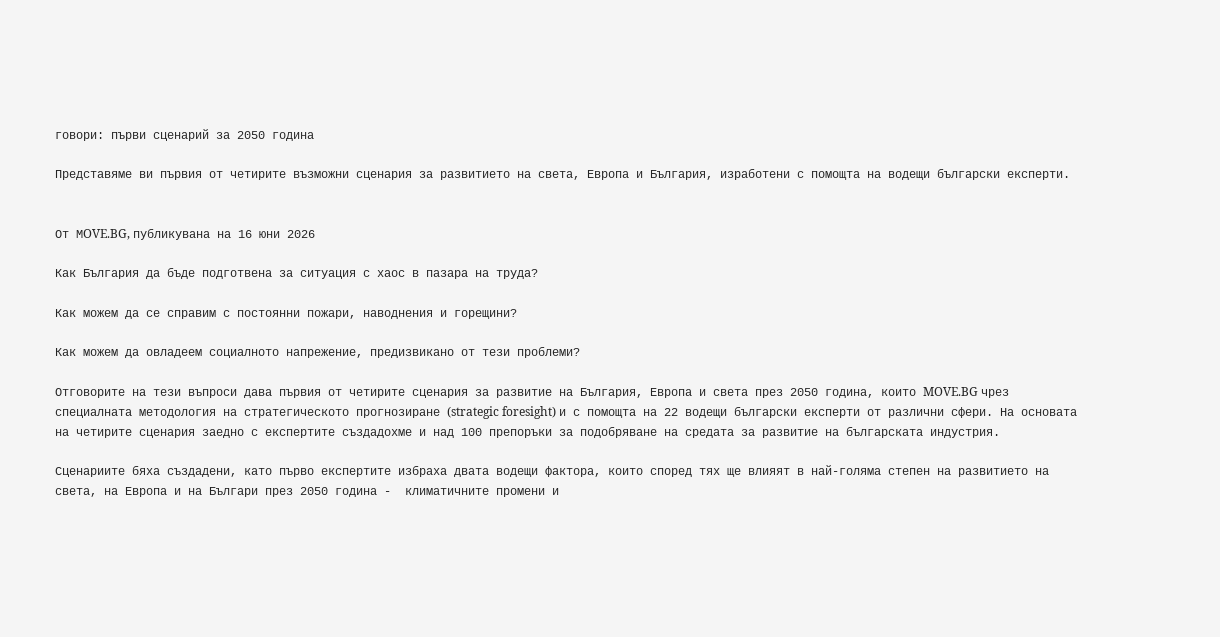говори: първи сценарий за 2050 година

Представяме ви първия от четирите възможни сценария за развитието на света, Европа и България, изработени с помощта на водещи български експерти.


От МOVE.BG, публикувана на 16 юни 2026

Как България да бъде подготвена за ситуация с хаос в пазара на труда?

Как можем да се справим с постоянни пожари, наводнения и горещини?

Как можем да овладеем социалното напрежение, предизвикано от тези проблеми?

Отговорите на тези въпроси дава първия от четирите сценария за развитие на България, Европа и света през 2050 година, които MOVE.BG чрез специалната методология на стратегическото прогнозиране (strategic foresight) и с помощта на 22 водещи български експерти от различни сфери. На основата на четирите сценария заедно с експертите създадохме и над 100 препоръки за подобряване на средата за развитие на българската индустрия.

Сценариите бяха създадени, като първо експертите избраха двата водещи фактора, които според тях ще влияят в най-голяма степен на развитието на света, на Европа и на Българи през 2050 година -  климатичните промени и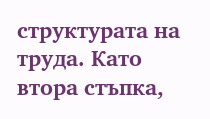структурата на труда. Като втора стъпка,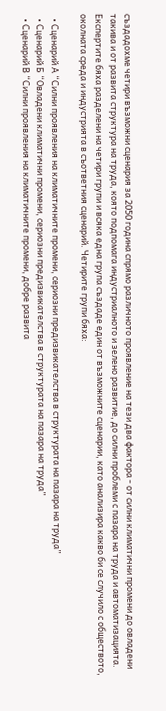създадохме четири възможни сценария за 2050 година спрямо различното проявление на тези два фактора - от силни климатични промени до овладени такива и от развита структура на труда, която подпомага индустриалното и зелено развитие, до силни проблеми с пазара на труда и автоматизацията. Експертите бяха разделени на четири групи и всяка една група създаде един от възможните сценарии, като анализира какво би се случило с обществото, околната среда и индустрията в съответния сценарий. Четирите групи бяха:

  • Сценарий А “Силни проявления на климатичните промени, сериозни предизвикателства в структурата на пазара на труда”
  • Сценарий Б “Овладени климатични промени, сериозни предизвикателства в структурата на пазара на труда”
  • Сценарий В “Силни проявления на климатичните промени, добре развита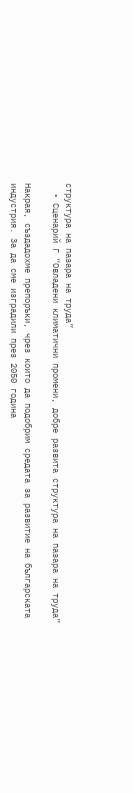структура на пазара на труда”
  • Сценарий Г “Овладени климатични промени, добре развита структура на пазара на труда”

Накрая, създадохме препоръки, чрез които да подобрим средата за развитие на българската индустрия. За да сме изградили през 2050 година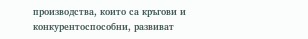производства, които са кръгови и конкурентоспособни, развиват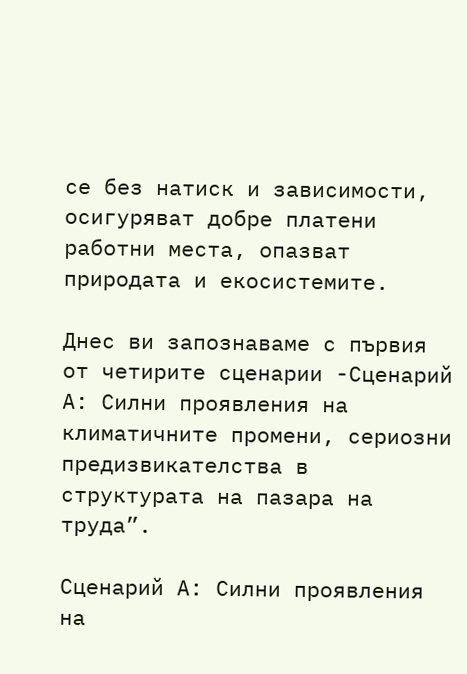се без натиск и зависимости, осигуряват добре платени работни места, опазват природата и екосистемите.

Днес ви запознаваме с първия от четирите сценарии -Сценарий А: Силни проявления на климатичните промени, сериозни предизвикателства в структурата на пазара на труда”.

Сценарий А: Силни проявления на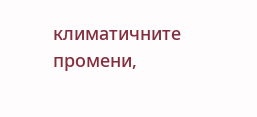климатичните промени,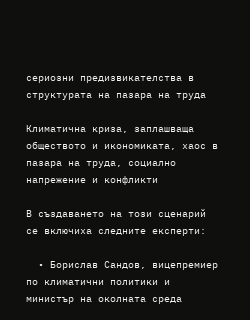сериозни предизвикателства в структурата на пазара на труда

Климатична криза, заплашваща обществото и икономиката, хаос в пазара на труда, социално напрежение и конфликти

В създаването на този сценарий се включиха следните експерти:

  • Борислав Сандов, вицепремиер по климатични политики и министър на околната среда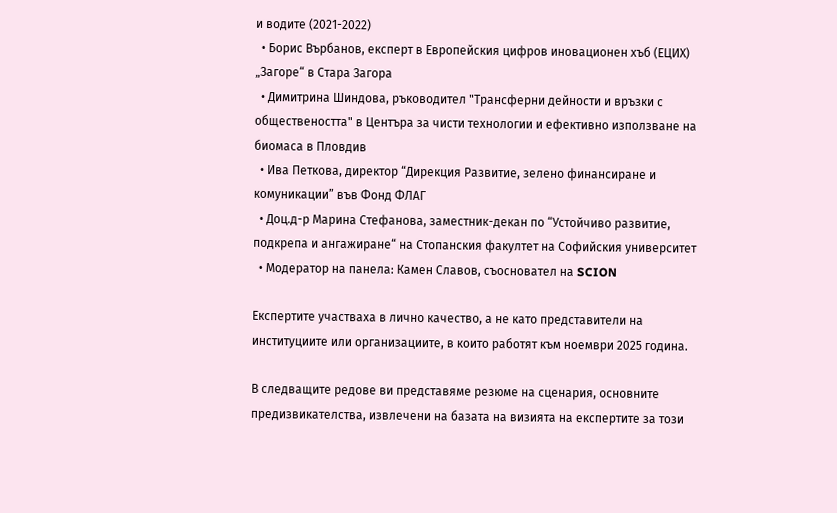и водите (2021-2022)
  • Борис Върбанов, експерт в Европейския цифров иновационен хъб (ЕЦИХ) „Загоре“ в Стара Загора
  • Димитрина Шиндова, ръководител "Трансферни дейности и връзки с обществеността" в Центъра за чисти технологии и ефективно използване на биомаса в Пловдив
  • Ива Петкова, директор “Дирекция Развитие, зелено финансиране и комуникации” във Фонд ФЛАГ
  • Доц.д-р Марина Стефанова, заместник-декан по “Устойчиво развитие, подкрепа и ангажиране“ на Стопанския факултет на Софийския университет
  • Модератор на панела: Камен Славов, съосновател на SCION

Експертите участваха в лично качество, а не като представители на институциите или организациите, в които работят към ноември 2025 година.

В следващите редове ви представяме резюме на сценария, основните предизвикателства, извлечени на базата на визията на експертите за този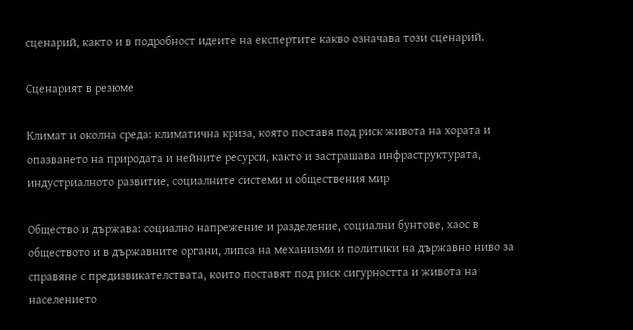сценарий, както и в подробност идеите на експертите какво означава този сценарий.

Сценарият в резюме

Климат и околна среда: климатична криза, която поставя под риск живота на хората и опазването на природата и нейните ресурси, както и застрашава инфраструктурата, индустриалното развитие, социалните системи и обществения мир

Общество и държава: социално напрежение и разделение, социални бунтове, хаос в обществото и в държавните органи, липса на механизми и политики на държавно ниво за справяне с предизвикателствата, които поставят под риск сигурността и живота на населението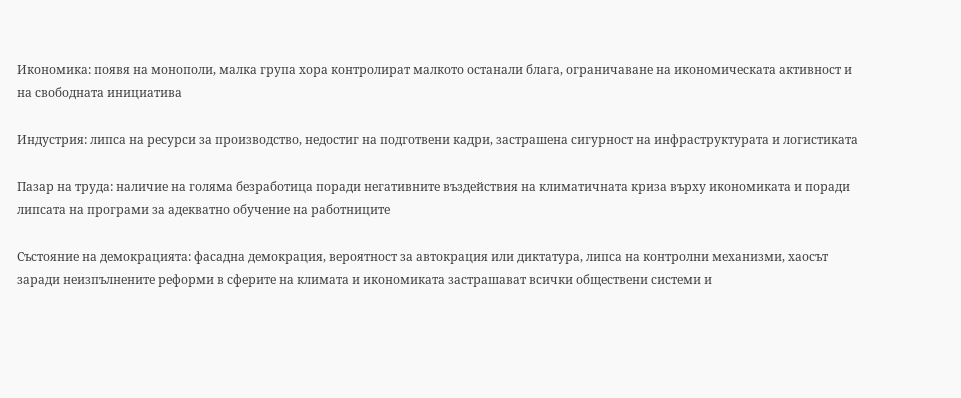Икономика: появя на монополи, малка група хора контролират малкото останали блага, ограничаване на икономическата активност и на свободната инициатива

Индустрия: липса на ресурси за производство, недостиг на подготвени кадри, застрашена сигурност на инфраструктурата и логистиката

Пазар на труда: наличие на голяма безработица поради негативните въздействия на климатичната криза върху икономиката и поради липсата на програми за адекватно обучение на работниците

Състояние на демокрацията: фасадна демокрация, вероятност за автокрация или диктатура, липса на контролни механизми, хаосът заради неизпълнените реформи в сферите на климата и икономиката застрашават всички обществени системи и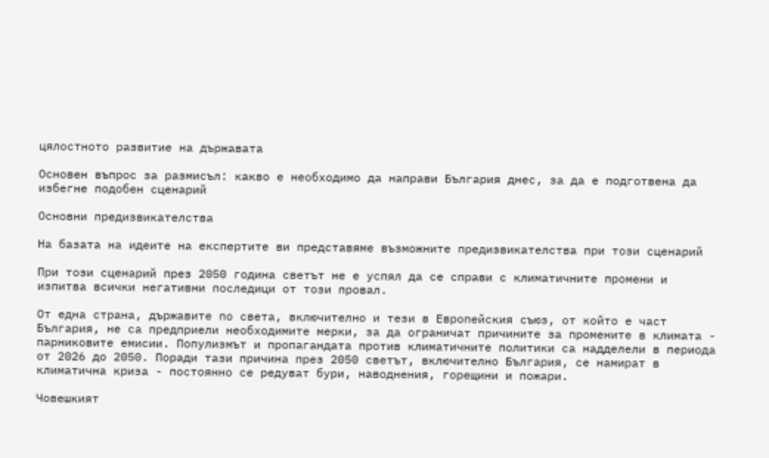цялостното развитие на държавата

Основен въпрос за размисъл: какво е необходимо да направи България днес, за да е подготвена да избегне подобен сценарий

Основни предизвикателства

На базата на идеите на експертите ви представяме възможните предизвикателства при този сценарий

При този сценарий през 2050 година светът не е успял да се справи с климатичните промени и изпитва всички негативни последици от този провал.

От една страна, държавите по света, включително и тези в Европейския съюз, от който е част България, не са предприели необходимите мерки, за да ограничат причините за промените в климата - парниковите емисии. Популизмът и пропагандата против климатичните политики са надделели в периода от 2026 до 2050. Поради тази причина през 2050 светът, включително България, се намират в климатична криза - постоянно се редуват бури, наводнения, горещини и пожари.

Човешкият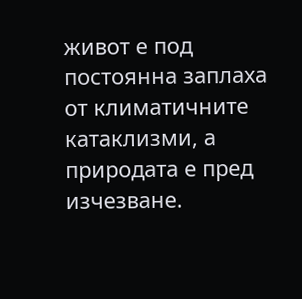живот е под постоянна заплаха от климатичните катаклизми, а природата е пред изчезване.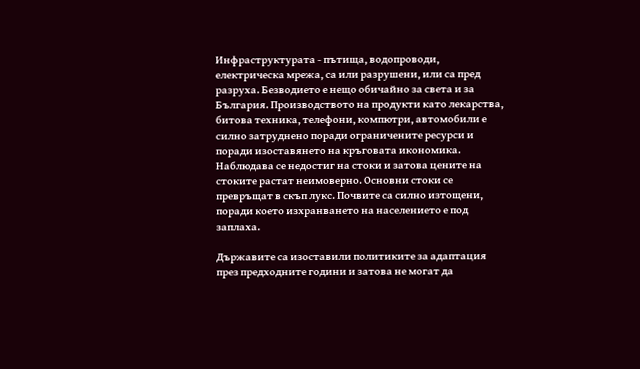Инфраструктурата - пътища, водопроводи, електрическа мрежа, са или разрушени, или са пред разруха. Безводието е нещо обичайно за света и за България. Производството на продукти като лекарства, битова техника, телефони, компютри, автомобили е силно затруднено поради ограничените ресурси и поради изоставянето на кръговата икономика. Наблюдава се недостиг на стоки и затова цените на стоките растат неимоверно. Основни стоки се превръщат в скъп лукс. Почвите са силно изтощени, поради което изхранването на населението е под заплаха.

Държавите са изоставили политиките за адаптация през предходните години и затова не могат да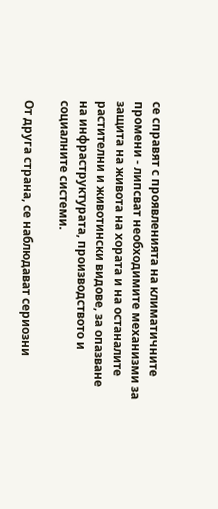се справят с проявленията на климатичните промени - липсват необходимите механизми за защита на живота на хората и на останалите растителни и животински видове, за опазване на инфраструктурата, производството и социалните системи.

От друга страна, се наблюдават сериозни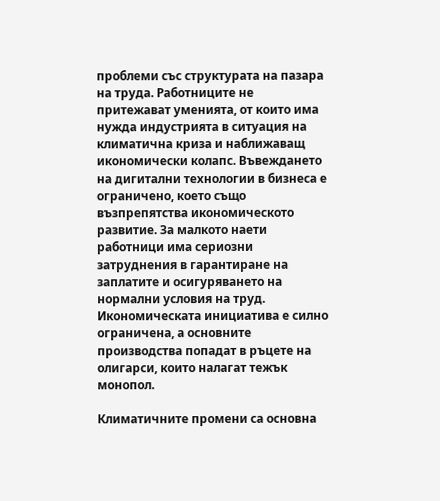проблеми със структурата на пазара на труда. Работниците не притежават уменията, от които има нужда индустрията в ситуация на климатична криза и наближаващ икономически колапс. Въвеждането на дигитални технологии в бизнеса е ограничено, което също възпрепятства икономическото развитие. За малкото наети работници има сериозни затруднения в гарантиране на заплатите и осигуряването на нормални условия на труд. Икономическата инициатива е силно ограничена, а основните производства попадат в ръцете на олигарси, които налагат тежък монопол.

Климатичните промени са основна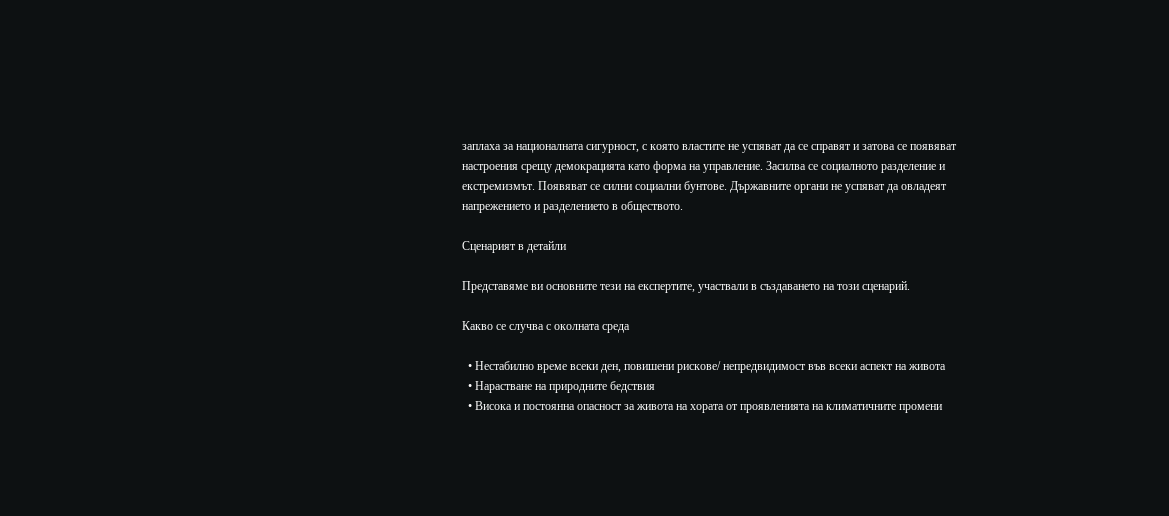заплаха за националната сигурност, с която властите не успяват да се справят и затова се появяват настроения срещу демокрацията като форма на управление. Засилва се социалното разделение и екстремизмът. Появяват се силни социални бунтове. Държавните органи не успяват да овладеят напрежението и разделението в обществото.

Сценарият в детайли

Представяме ви основните тези на експертите, участвали в създаването на този сценарий.

Какво се случва с околната среда

  • Нестабилно време всеки ден, повишени рискове/ непредвидимост във всеки аспект на живота
  • Нарастване на природните бедствия
  • Висока и постоянна опасност за живота на хората от проявленията на климатичните промени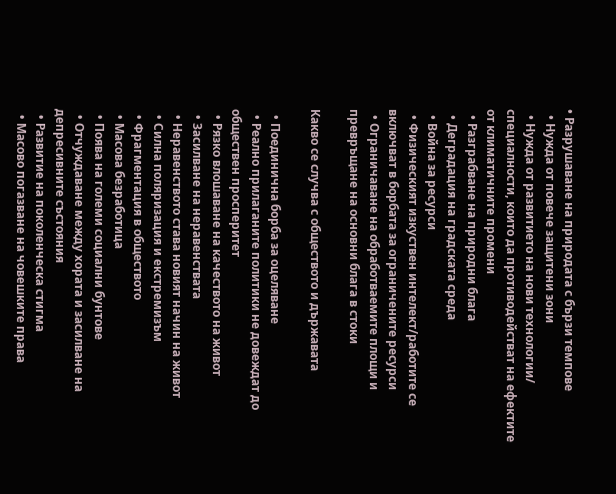• Разрушаване на природата с бързи темпове
  • Нужда от повече защитени зони
  • Нужда от развитието на нови технологии/ специалности, които да противодействат на ефектите от климатичните промени
  • Разграбване на природни блага
  • Деградация на градската среда
  • Война за ресурси
  • Физическият изкуствен интелект/работите се включват в борбата за ограничените ресурси
  • Ограничаване на обработваемите площи и превръщане на основни блага в стоки

Какво се случва с обществото и държавата

  • Поединична борба за оцеляване
  • Реално прилаганите политики не довеждат до обществен просперитет
  • Рязко влошаване на качеството на живот
  • Засилване на неравенствата
  • Неравенството става новият начин на живот
  • Силна поляризация и екстремизъм
  • Фрагментация в обществото
  • Масова безработица
  • Поява на големи социални бунтове
  • Отчуждаване между хората и засилване на депресивните състояния
  • Развитие на поколенческа стигма
  • Масово погазване на човешките права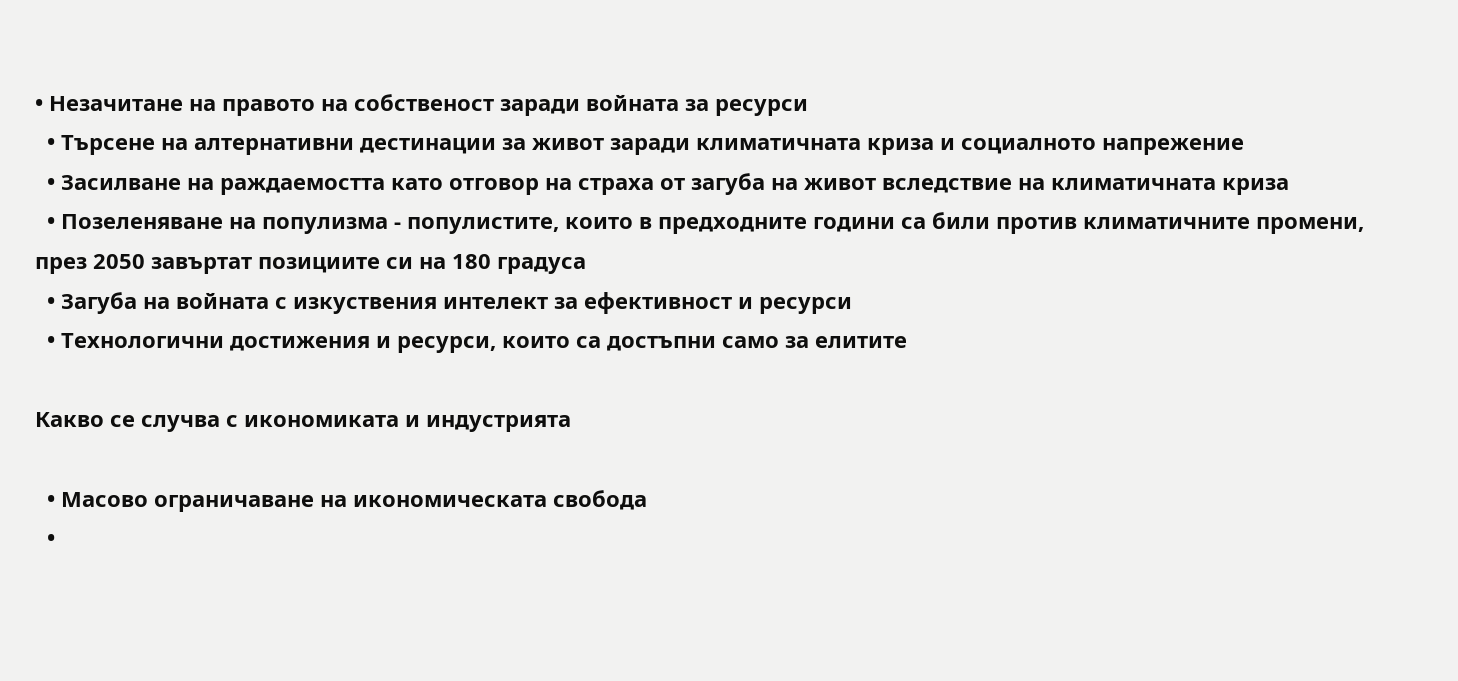• Незачитане на правото на собственост заради войната за ресурси
  • Търсене на алтернативни дестинации за живот заради климатичната криза и социалното напрежение
  • Засилване на раждаемостта като отговор на страха от загуба на живот вследствие на климатичната криза
  • Позеленяване на популизма - популистите, които в предходните години са били против климатичните промени, през 2050 завъртат позициите си на 180 градуса
  • Загуба на войната с изкуствения интелект за ефективност и ресурси
  • Технологични достижения и ресурси, които са достъпни само за елитите

Какво се случва с икономиката и индустрията

  • Масово ограничаване на икономическата свобода
  •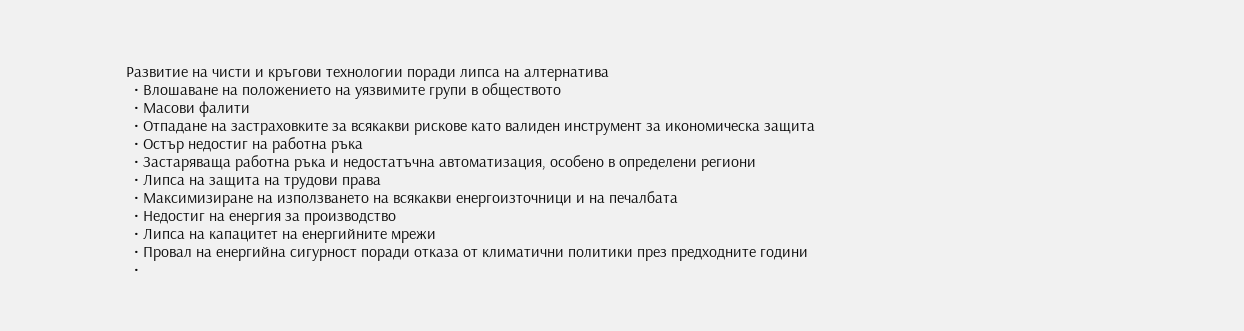Развитие на чисти и кръгови технологии поради липса на алтернатива
  • Влошаване на положението на уязвимите групи в обществото
  • Масови фалити
  • Отпадане на застраховките за всякакви рискове като валиден инструмент за икономическа защита
  • Остър недостиг на работна ръка
  • Застаряваща работна ръка и недостатъчна автоматизация, особено в определени региони
  • Липса на защита на трудови права
  • Максимизиране на използването на всякакви енергоизточници и на печалбата
  • Недостиг на енергия за производство
  • Липса на капацитет на енергийните мрежи
  • Провал на енергийна сигурност поради отказа от климатични политики през предходните години
  •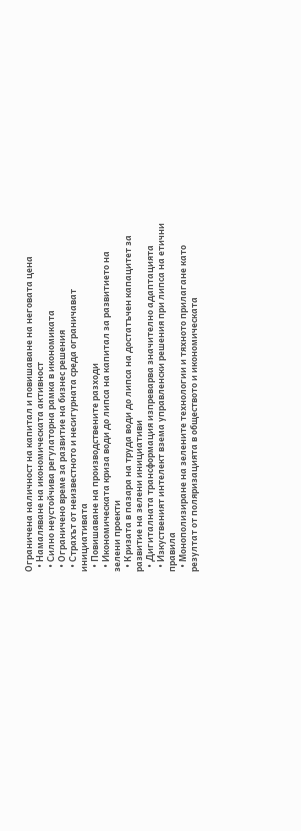Ограничена наличност на капитал и повишаване на неговата цена
  • Намаляване на икономическата активност
  • Силно неустойчива регулаторна рамка в икономиката
  • Ограничено време за развитие на бизнес решения
  • Страхът от неизвестното и несигурната среда ограничават инициативата
  • Повишаване на производствените разходи
  • Икономическата криза води до липса на капитал за развитието на зелени проекти
  • Кризата в пазара на труда води до липса на достатъчен капацитет за развитие на зелени инициативи
  • Дигиталната трансформация изпреварва значително адаптацията
  • Изкуственият интелект взема управленски решения при липса на етични правила
  • Монополизиране на зелените технологии и тяхното прилагане като резултат от поляризацията в обществото и икономическата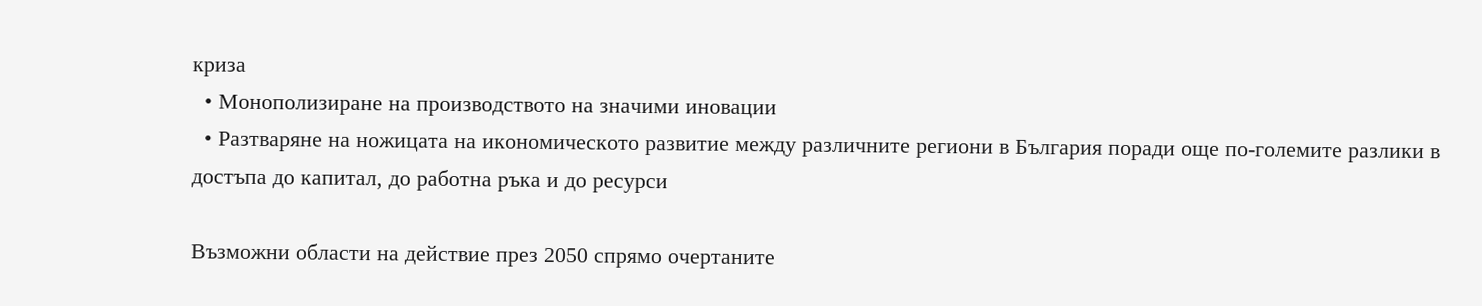криза
  • Монополизиране на производството на значими иновации
  • Разтваряне на ножицата на икономическото развитие между различните региони в България поради още по-големите разлики в достъпа до капитал, до работна ръка и до ресурси

Възможни области на действие през 2050 спрямо очертаните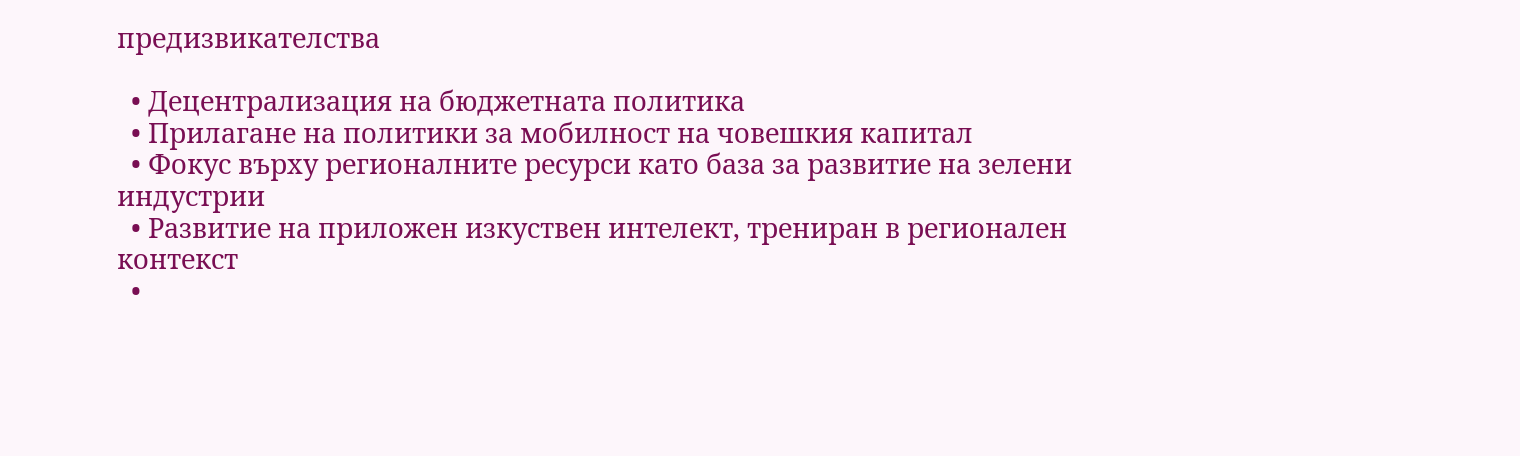предизвикателства

  • Децентрализация на бюджетната политика
  • Прилагане на политики за мобилност на човешкия капитал
  • Фокус върху регионалните ресурси като база за развитие на зелени индустрии
  • Развитие на приложен изкуствен интелект, трениран в регионален контекст
  •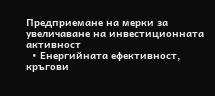Предприемане на мерки за увеличаване на инвестиционната активност
  • Енергийната ефективност, кръгови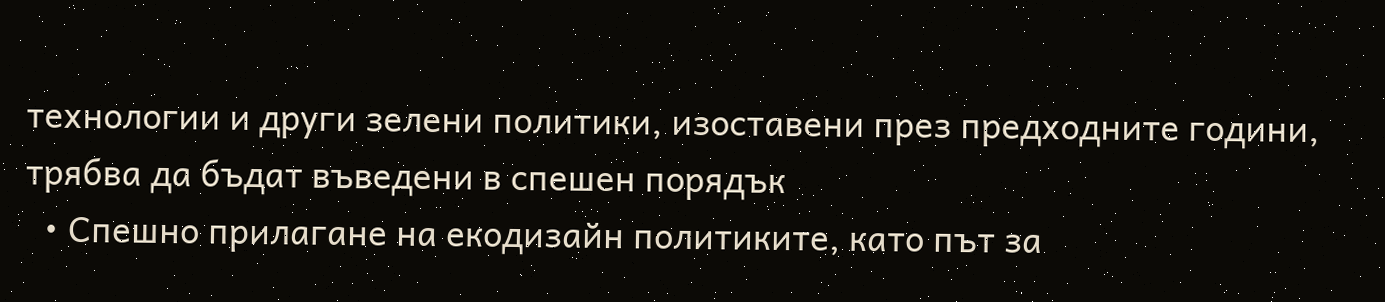технологии и други зелени политики, изоставени през предходните години, трябва да бъдат въведени в спешен порядък
  • Спешно прилагане на екодизайн политиките, като път за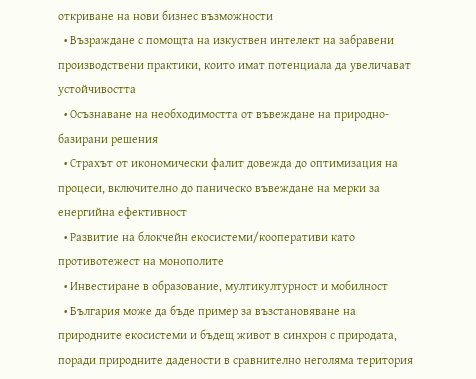откриване на нови бизнес възможности
  • Възраждане с помощта на изкуствен интелект на забравени производствени практики, които имат потенциала да увеличават устойчивостта
  • Осъзнаване на необходимостта от въвеждане на природно-базирани решения
  • Страхът от икономически фалит довежда до оптимизация на процеси, включително до паническо въвеждане на мерки за енергийна ефективност
  • Развитие на блокчейн екосистеми/кооперативи като противотежест на монополите
  • Инвестиране в образование, мултикултурност и мобилност
  • България може да бъде пример за възстановяване на природните екосистеми и бъдещ живот в синхрон с природата, поради природните дадености в сравнително неголяма територия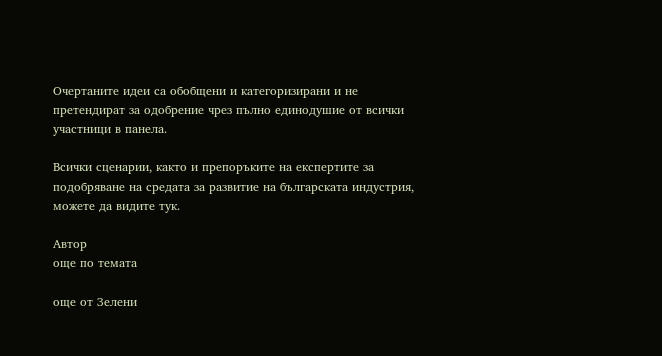Очертаните идеи са обобщени и категоризирани и не претендират за одобрение чрез пълно единодушие от всички участници в панела.

Всички сценарии, както и препоръките на експертите за подобряване на средата за развитие на българската индустрия, можете да видите тук.

Автор
още по темата

още от Зелени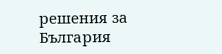решения за България